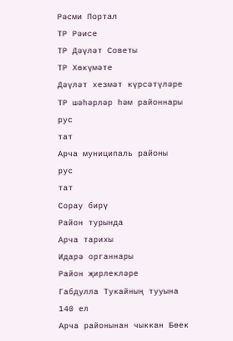Рәсми Портал
ТР Рәисе
ТР Дәүләт Советы
ТР Хөкүмәте
Дәүләт хезмәт күрсәтүләре
ТР шәһәрләр һәм районнары
рус
тат
Арча муниципаль районы
рус
тат
Сорау бирү
Район турында
Арча тарихы
Идарә органнары
Район җирлекләре
Габдулла Тукайның тууына 140 ел
Арча районынан чыккан Бөек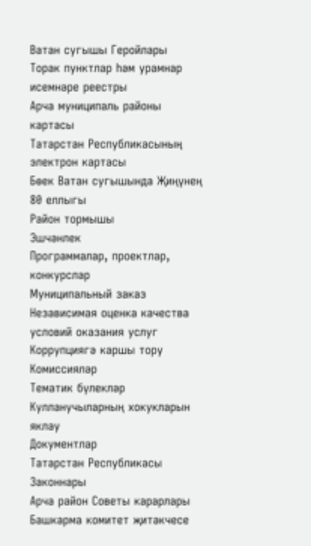Ватан сугышы Геройлары
Торак пунктлар һәм урамнар исемнәре реестры
Арча муниципаль районы картасы
Татарстан Республикасының электрон картасы
Бөек Ватан сугышында Җиңүнең 80 еллыгы
Район тормышы
Эшчәнлек
Программалар, проектлар, конкурслар
Муниципальный заказ
Независимая оценка качества условий оказания услуг
Коррупциягә каршы тору
Комиссияләр
Тематик бүлекләр
Кулланучыларның хокукларын яклау
Документлар
Татарстан Республикасы Законнары
Арча район Советы карарлары
Башкарма комитет җитәкчесе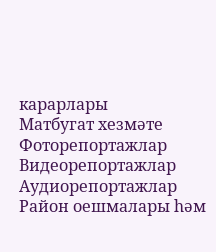карарлары
Матбугат хезмәте
Фоторепортажлар
Видеорепортажлар
Аудиорепортажлар
Район оешмалары һәм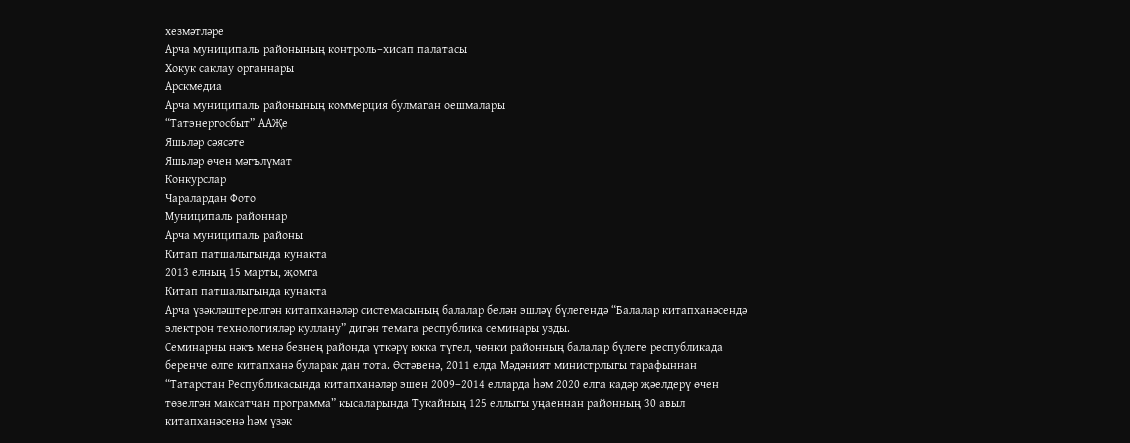хезмәтләре
Арча муниципаль районының контроль–хисап палатасы
Хокук саклау органнары
Арскмедиа
Арча муниципаль районының коммерция булмаган оешмалары
“Татэнергосбыт” ААҖе
Яшьләр сәясәте
Яшьләр өчен мәгълүмат
Конкурслар
Чаралардан Фото
Муниципаль районнар
Арча муниципаль районы
Китап патшалыгында кунакта
2013 елның 15 марты, җомга
Китап патшалыгында кунакта
Арча үзәкләштерелгән китапханәләр системасының балалар белән эшләү бүлегендә “Балалар китапханәсендә электрон технологияләр куллану” дигән темага республика семинары узды.
Семинарны нәкъ менә безнең районда үткәрү юкка түгел, чөнки районның балалар бүлеге республикада беренче өлге китапханә буларак дан тота. Өстәвенә, 2011 елда Мәдәният министрлыгы тарафыннан “Татарстан Республикасында китапханәләр эшен 2009–2014 елларда һәм 2020 елга кадәр җәелдерү өчен төзелгән максатчан программа” кысаларында Тукайның 125 еллыгы уңаеннан районның 30 авыл китапханәсенә һәм үзәк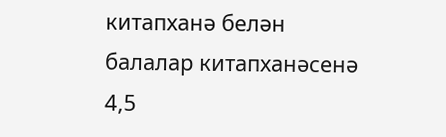китапханә белән балалар китапханәсенә 4,5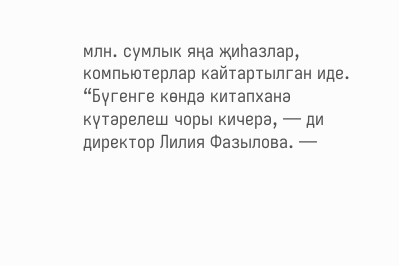млн. сумлык яңа җиһазлар, компьютерлар кайтартылган иде. “Бүгенге көндә китапханә күтәрелеш чоры кичерә, — ди директор Лилия Фазылова. —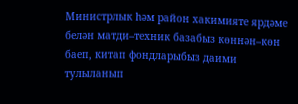Министрлык һәм район хакимияте ярдәме белән матди–техник базабыз көннән–көн баеп, китап фондларыбыз даими тулыланып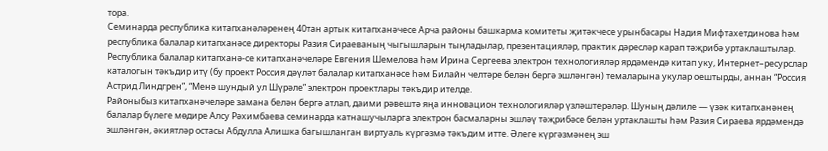тора.
Семинарда республика китапханәләренең 40тан артык китапханәчесе Арча районы башкарма комитеты җитәкчесе урынбасары Надия Мифтахетдинова һәм республика балалар китапханәсе директоры Разия Сираеваның чыгышларын тыңладылар, презентацияләр, практик дәресләр карап тәҗрибә уртаклаштылар. Республика балалар китапханә-се китапханәчеләре Евгения Шемелова һәм Ирина Сергеева электрон технологияләр ярдәмендә китап уку, Интернет–ресурслар каталогын тәкъдир итү (бу проект Россия дәүләт балалар китапханәсе һәм Билайн челтәре белән бергә эшләнгән) темаларына укулар оештырды, аннан “Россия Астрид Линдгрен”, “Менә шундый ул Шүрәле” электрон проектлары тәкъдир ителде.
Районыбыз китапханәчеләре замана белән бергә атлап, даими рәвештә яңа инновацион технологияләр үзләштерәләр. Шуның дәлиле — үзәк китапханәнең балалар бүлеге мөдире Алсу Рәхимбаева семинарда катнашучыларга электрон басмаларны эшләү тәҗрибәсе белән уртаклашты һәм Разия Сираева ярдәмендә эшләнгән, әкиятләр остасы Абдулла Алишка багышланган виртуаль күргәзмә тәкъдим итте. Әлеге күргәзмәнең эш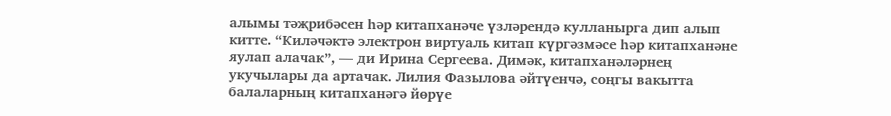алымы тәҗрибәсен һәр китапханәче үзләрендә кулланырга дип алып китте. “Киләчәктә электрон виртуаль китап күргәзмәсе һәр китапханәне яулап алачак”, — ди Ирина Сергеева. Димәк, китапханәләрнең укучылары да артачак. Лилия Фазылова әйтүенчә, соңгы вакытта балаларның китапханәгә йөрүе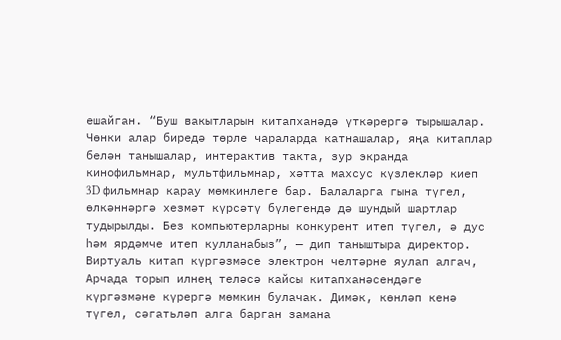ешайган. “Буш вакытларын китапханәдә үткәрергә тырышалар. Чөнки алар биредә төрле чараларда катнашалар, яңа китаплар белән танышалар, интерактив такта, зур экранда кинофильмнар, мультфильмнар, хәтта махсус күзлекләр киеп 3D фильмнар карау мөмкинлеге бар. Балаларга гына түгел, өлкәннәргә хезмәт күрсәтү бүлегендә дә шундый шартлар тудырылды. Без компьютерларны конкурент итеп түгел, ә дус һәм ярдәмче итеп кулланабыз”, — дип таныштыра директор.
Виртуаль китап күргәзмәсе электрон челтәрне яулап алгач, Арчада торып илнең теләсә кайсы китапханәсендәге күргәзмәне күрергә мөмкин булачак. Димәк, көнләп кенә түгел, сәгатьләп алга барган замана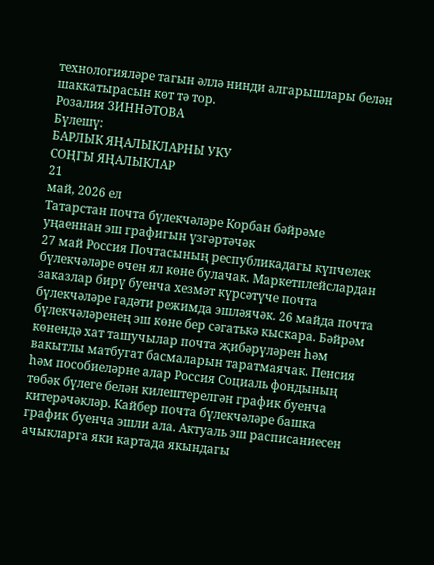технологияләре тагын әллә нинди алгарышлары белән шаккатырасын көт тә тор.
Розалия ЗИННӘТОВА
Бүлешү:
БАРЛЫК ЯҢАЛЫКЛАРНЫ УКУ
СОҢГЫ ЯҢАЛЫКЛАР
21
май, 2026 ел
Татарстан почта бүлекчәләре Корбан бәйрәме уңаеннан эш графигын үзгәртәчәк
27 май Россия Почтасының республикадагы күпчелек бүлекчәләре өчен ял көне булачак. Маркетплейслардан заказлар бирү буенча хезмәт күрсәтүче почта бүлекчәләре гадәти режимда эшләячәк. 26 майда почта бүлекчәләренең эш көне бер сәгатькә кыскара. Бәйрәм көнендә хат ташучылар почта җибәрүләрен һәм вакытлы матбугат басмаларын таратмаячак. Пенсия һәм пособиеләрне алар Россия Социаль фондының төбәк бүлеге белән килештерелгән график буенча китерәчәкләр. Кайбер почта бүлекчәләре башка график буенча эшли ала. Актуаль эш расписаниесен ачыкларга яки картада якындагы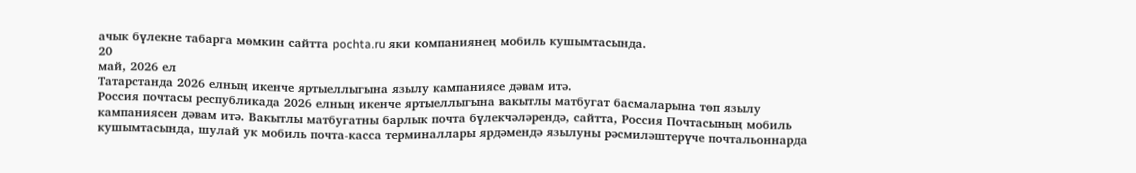ачык бүлекне табарга мөмкин сайтта pochta.ru яки компаниянең мобиль кушымтасында.
20
май, 2026 ел
Татарстанда 2026 елның икенче яртыеллыгына язылу кампаниясе дәвам итә.
Россия почтасы республикада 2026 елның икенче яртыеллыгына вакытлы матбугат басмаларына төп язылу кампаниясен дәвам итә. Вакытлы матбугатны барлык почта бүлекчәләрендә, сайтта, Россия Почтасының мобиль кушымтасында, шулай ук мобиль почта-касса терминаллары ярдәмендә язылуны рәсмиләштерүче почтальоннарда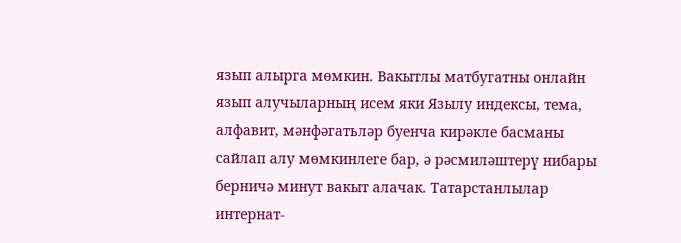язып алырга мөмкин. Вакытлы матбугатны онлайн язып алучыларның исем яки Язылу индексы, тема, алфавит, мәнфәгатьләр буенча кирәкле басманы сайлап алу мөмкинлеге бар, ә рәсмиләштерү нибары берничә минут вакыт алачак. Татарстанлылар интернат-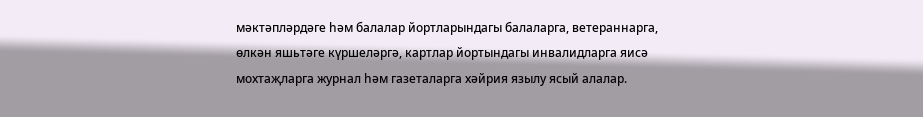мәктәпләрдәге һәм балалар йортларындагы балаларга, ветераннарга, өлкән яшьтәге күршеләргә, картлар йортындагы инвалидларга яисә мохтаҗларга журнал һәм газеталарга хәйрия язылу ясый алалар.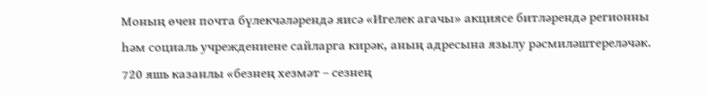Моның өчен почта бүлекчәләрендә яисә «Игелек агачы» акциясе битләрендә регионны һәм социаль учреждениене сайларга кирәк, аның адресына язылу рәсмиләштереләчәк.
720 яшь казанлы «безнең хезмәт – сезнең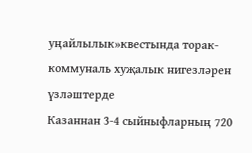уңайлылык»квестында торак-коммуналь хуҗалык нигезләрен үзләштерде
Казаннан 3-4 сыйныфларның 720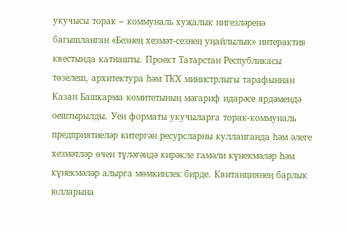укучысы торак – коммуналь хуҗалык нигезләренә багышланган «Безнең хезмәт-сезнең уңайлылык» интерактив квестында катнашты. Проект Татарстан Республикасы төзелеш, архитектура һәм ТКХ министрлыгы тарафыннан Казан Башкарма комитетының мәгариф идарәсе ярдәмендә оештырылды. Уен форматы укучыларга торак-коммуналь предприятиеләр китергән ресурсларны кулланганда һәм әлеге хезмәтләр өчен түләгәндә кирәкле гамәли күнекмәләр һәм күнекмәләр алырга мөмкинлек бирде. Квитанциянең барлык юлларына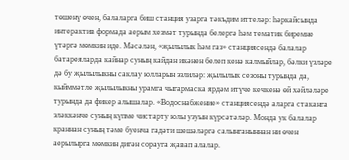төшенү өчен, балаларга биш станция узарга тәкъдим иттеләр: һәркайсында интерактив формада аерым хезмәт турында белергә һәм тематик биремне үтәргә мөмкин иде. Мәсәлән, «җылылык һәм газ» станциясендә балалар батареяларда кайнар суның кайдан икәнен белеп кенә калмыйлар, бәлки үзләре дә бу җылылыкны саклау юлларын эзлиләр: җылылык сезоны турында да, кыйммәтле җылылыкны урамга чыгармаска ярдәм итүче кечкенә өй хәйләләре турында да фикер алышалар. «Водоснабжение» станциясендә аларга стаканга эләккәнче суның күпме чистарту юлы узуын күрсәтәләр. Монда ук балалар краннан суның тәме буенча гадәти шешәләргә салынганыннан ни өчен аерылырга мөмкин дигән сорауга җавап алалар.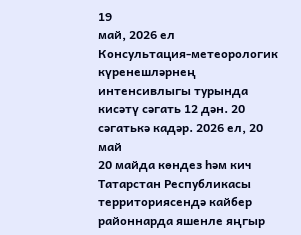19
май, 2026 ел
Консультация-метеорологик күренешләрнең интенсивлыгы турында кисәтү сәгать 12 дән. 20 сәгатькә кадәр. 2026 ел, 20 май
20 майда көндез һәм кич Татарстан Республикасы территориясендә кайбер районнарда яшенле яңгыр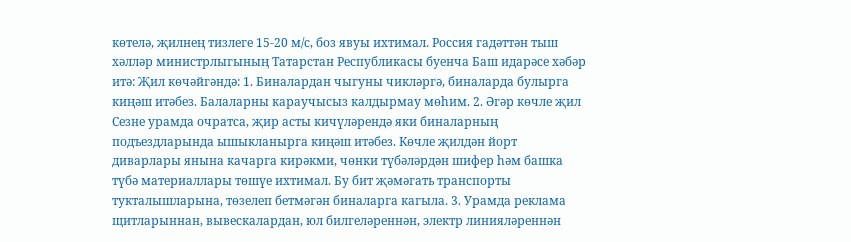көтелә, җилнең тизлеге 15-20 м/с, боз явуы ихтимал. Россия гадәттән тыш хәлләр министрлыгының Татарстан Республикасы буенча Баш идарәсе хәбәр итә: Җил көчәйгәндә: 1. Биналардан чыгуны чикләргә, биналарда булырга киңәш итәбез. Балаларны караучысыз калдырмау мөһим. 2. Әгәр көчле җил Сезне урамда очратса, җир асты кичүләрендә яки биналарның подъездларында ышыкланырга киңәш итәбез. Көчле җилдән йорт диварлары янына качарга кирәкми, чөнки түбәләрдән шифер һәм башка түбә материаллары төшүе ихтимал. Бу бит җәмәгать транспорты тукталышларына, төзелеп бетмәгән биналарга кагыла. 3. Урамда реклама щитларыннан, вывескалардан, юл билгеләреннән, электр линияләреннән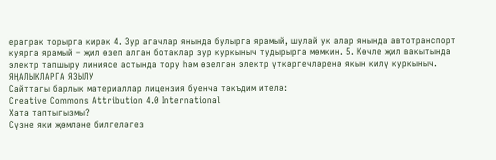ераграк торырга кирәк 4. Зур агачлар янында булырга ярамый, шулай ук алар янында автотранспорт куярга ярамый – җил өзеп алган ботаклар зур куркыныч тудырырга мөмкин. 5. Көчле җил вакытында электр тапшыру линиясе астында тору һәм өзелгән электр үткәргечләренә якын килү куркыныч.
ЯҢАЛЫКЛАРГА ЯЗЫЛУ
Сайттагы барлык материаллар лицензия буенча тәкъдим ителә:
Creative Commons Attribution 4.0 International
Хата таптыгызмы?
Сүзне яки җөмләне билгеләгез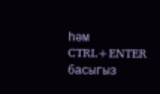һәм CTRL+ENTER басыгыз